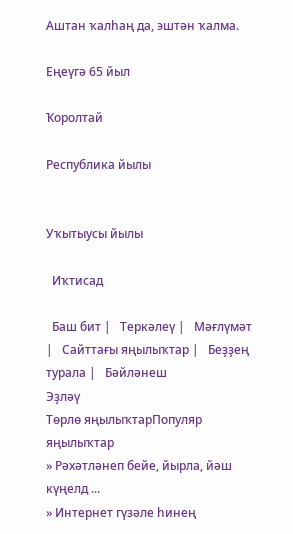Аштан ҡалһаң да, эштән ҡалма.

Еңеүгә 65 йыл

Ҡоролтай

Республика йылы


Уҡытыусы йылы

  Иҡтисад

  Баш бит |   Теркәлеү |   Мәғлүмәт |   Сайттағы яңылыҡтар |   Беҙҙең турала |   Бәйләнеш
Эҙләү
Төрлө яңылыҡтарПопуляр яңылыҡтар
» Рәхәтләнеп бейе, йырла, йәш күңелд ...
» Интернет гүзәле һинең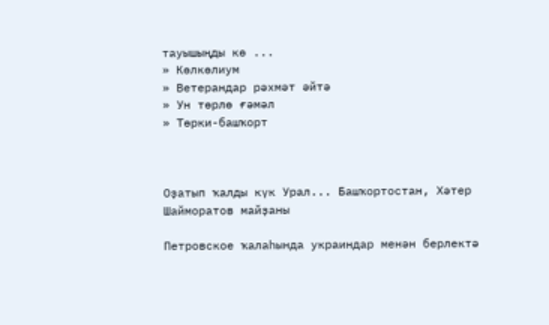тауышыңды кө ...
» Көлкөлиум
» Ветерандар рәхмәт әйтә
» Ун төрлө ғәмәл
» Төрки-башҡорт



Оҙатып ҡалды күк Урал... Башҡортостан, Хәтер
Шайморатов майҙаны

Петровское ҡалаһында украиндар менән берлектә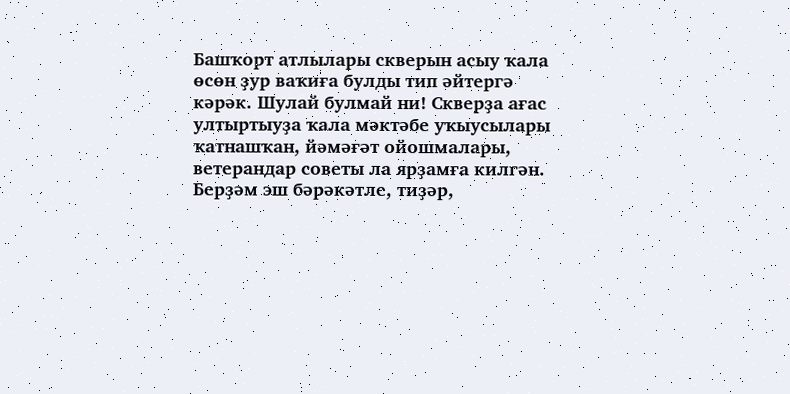Башҡорт атлылары скверын асыу ҡала өсөн ҙур ваҡиға булды тип әйтергә кәрәк. Шулай булмай ни! Скверҙа ағас ултыртыуҙа ҡала мәктәбе уҡыусылары ҡатнашҡан, йәмәғәт ойошмалары, ветерандар советы ла ярҙамға килгән. Берҙәм эш бәрәкәтле, тиҙәр,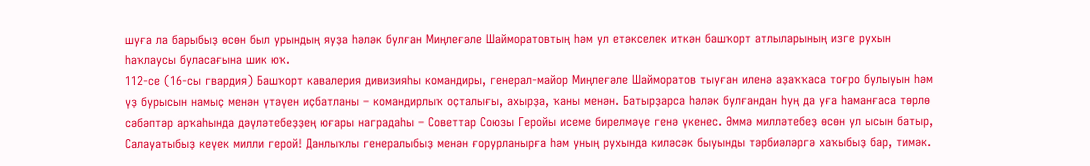шуға ла барыбыҙ өсөн был урындың яуҙа һәләк булған Миңлеғәле Шайморатовтың һәм ул етәкселек иткән башҡорт атлыларының изге рухын һаҡлаусы буласағына шик юҡ.
112-се (16-сы гвардия) Башҡорт кавалерия дивизияһы командиры, генерал-майор Миңлеғәле Шайморатов тыуған иленә аҙаҡҡаса тоғро булыуын һәм үҙ бурысын намыҫ менән үтәүен иҫбатланы – командирлыҡ оҫталығы, ахырҙа, ҡаны менән. Батырҙарса һәләк булғандан һуң да уға һаманғаса төрлө сәбәптәр арҡаһында дәүләтебеҙҙең юғары наградаһы – Советтар Союзы Геройы исеме бирелмәүе генә үкенес. Әммә милләтебеҙ өсөн ул ысын батыр, Салауатыбыҙ кеүек милли герой! Данлыҡлы генералыбыҙ менән ғорурланырға һәм уның рухында киләсәк быуынды тәрбиәләргә хаҡыбыҙ бар, тимәк.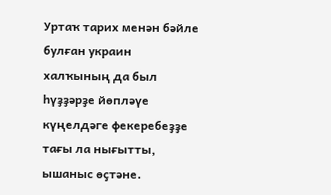Уртаҡ тарих менән бәйле булған украин халҡының да был һүҙҙәрҙе йөпләүе күңелдәге фекеребеҙҙе тағы ла нығытты, ышаныс өҫтәне.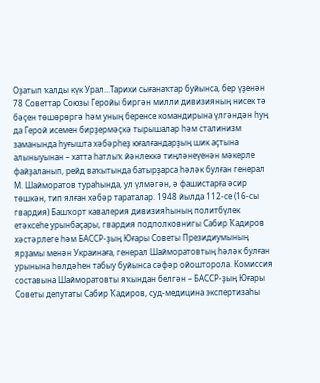Оҙатып ҡалды күк Урал...Тарихи сығанаҡтар буйынса, бер үҙенән 78 Советтар Союзы Геройы биргән милли дивизияның нисек тә бәҫен төшөрөргә һәм уның беренсе командирына үлгәндән һуң да Герой исемен бирҙермәҫкә тырышалар һәм сталинизм заманында һуғышта хәбәрһеҙ юғалғандарҙың шик аҫтына алыныуынан – хатта һатлыҡ йәнлеккә тиңләнеүенән мәкерле файҙаланып, рейд ваҡытында батырҙарса һәләк булған генерал М. Шайморатов тураһында, ул үлмәгән, ә фашистарға әсир төшкән, тип ялған хәбәр тараталар. 1948 йылда 112-се (16-сы гвардия) Башҡорт кавалерия дивизияһының политбүлек етәксеһе урынбаҫары, гвардия подполковнигы Сабир Ҡадиров хәстәрлеге һәм БАССР-ҙың Юғары Советы Президиумының ярҙамы менән Украинаға, генерал Шайморатовтың һәләк булған урынына һөлдәһен табыу буйынса сәфәр ойошторола. Комиссия составына Шайморатовты яҡындан белгән – БАССР-ҙың Юғары Советы депутаты Сабир Ҡадиров, суд-медицина экспертизаһы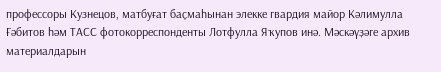профессоры Кузнецов, матбуғат баҫмаһынан элекке гвардия майор Кәлимулла Ғәбитов һәм ТАСС фотокорреспонденты Лотфулла Яҡупов инә. Мәскәүҙәге архив материалдарын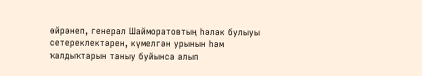өйрәнеп, генерал Шайморатовтың һәләк булыуы сетереклектәрен, күмелгән урынын һәм ҡалдыҡтарын таныу буйынса алып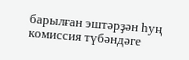барылған эштәрҙән һуң комиссия түбәндәге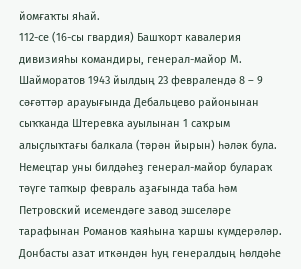йомғаҡты яһай.
112-се (16-сы гвардия) Башҡорт кавалерия дивизияһы командиры, генерал-майор М. Шайморатов 1943 йылдың 23 февралендә 8 – 9 сәғәттәр арауығында Дебальцево районынан сыҡҡанда Штеревка ауылынан 1 саҡрым алыҫлыҡтағы балкала (тәрән йырын) һәләк була. Немецтар уны билдәһеҙ генерал-майор булараҡ тәүге тапҡыр февраль аҙағында таба һәм Петровский исемендәге завод эшселәре тарафынан Романов ҡаяһына ҡаршы күмдерәләр. Донбасты азат иткәндән һуң генералдың һөлдәһе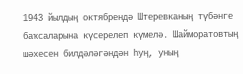1943 йылдың октябрендә Штеревканың түбәнге баҡсаларына күсерелеп күмелә. Шайморатовтың шәхесен билдәләгәндән һуң, уның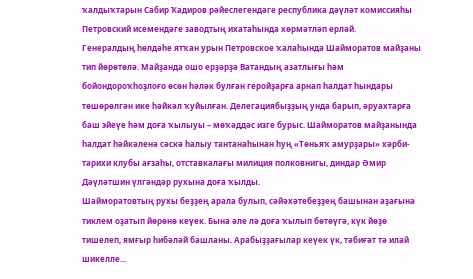ҡалдыҡтарын Сабир Ҡадиров рәйеслегендәге республика дәүләт комиссияһы Петровский исемендәге заводтың ихатаһында хөрмәтләп ерләй.
Генералдың һөлдәһе ятҡан урын Петровское ҡалаһында Шайморатов майҙаны тип йөрөтөлә. Майҙанда ошо ерҙәрҙә Ватандың азатлығы һәм бойондороҡһоҙлоғо өсөн һәләк булған геройҙарға арнап һалдат һындары төшөрөлгән ике һәйкәл ҡуйылған. Делегациябыҙҙың унда барып, әруахтарға баш эйеүе һәм доға ҡылыуы – мөҡәддәс изге бурыс. Шайморатов майҙанында һалдат һәйкәленә сәскә һалыу тантанаһынан һуң «Төньяҡ амурҙары» хәрби-тарихи клубы ағзаһы, отставкалағы милиция полковнигы, диндар Әмир Дәүләтшин үлгәндәр рухына доға ҡылды.
Шайморатовтың рухы беҙҙең арала булып, сәйәхәтебеҙҙең башынан аҙағына тиклем оҙатып йөрөнө кеүек. Бына әле лә доға ҡылып бөтөүгә, күк йөҙө тишелеп, ямғыр һибәләй башланы. Арабыҙҙағылар кеүек үк, тәбиғәт тә илай шикелле...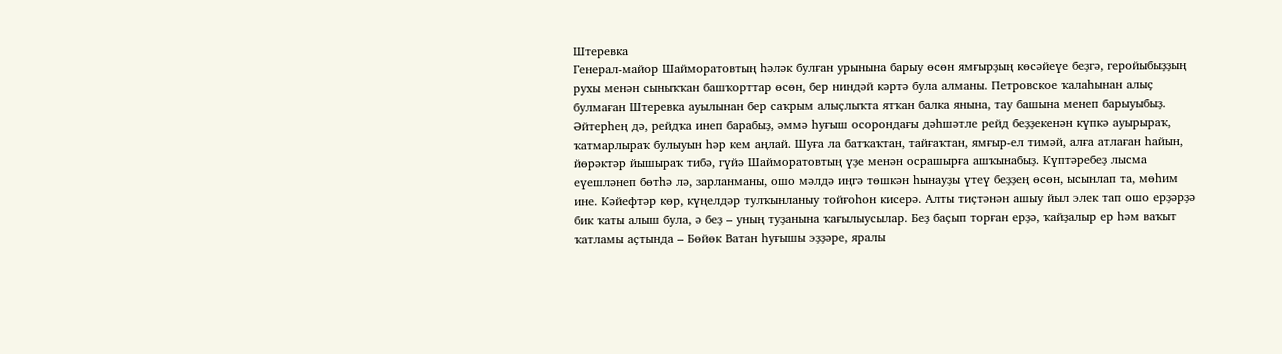Штеревка
Генерал-майор Шайморатовтың һәләк булған урынына барыу өсөн ямғырҙың көсәйеүе беҙгә, геройыбыҙҙың рухы менән сыныҡҡан башҡорттар өсөн, бер ниндәй кәртә була алманы. Петровское ҡалаһынан алыҫ булмаған Штеревка ауылынан бер саҡрым алыҫлыҡта ятҡан балка янына, тау башына менеп барыуыбыҙ. Әйтерһең дә, рейдҡа инеп барабыҙ, әммә һуғыш осорондағы дәһшәтле рейд беҙҙекенән күпкә ауырыраҡ, ҡатмарлыраҡ булыуын һәр кем аңлай. Шуға ла батҡаҡтан, тайғаҡтан, ямғыр-ел тимәй, алға атлаған һайын, йөрәктәр йышыраҡ тибә, гүйә Шайморатовтың үҙе менән осрашырға ашҡынабыҙ. Күптәребеҙ лысма еүешләнеп бөтһә лә, зарланманы, ошо мәлдә иңгә төшкән һынауҙы үтеү беҙҙең өсөн, ысынлап та, мөһим ине. Кәйефтәр көр, күңелдәр тулҡынланыу тойғоһон кисерә. Алты тиҫтәнән ашыу йыл элек тап ошо ерҙәрҙә бик ҡаты алыш була, ә беҙ – уның туҙанына ҡағылыусылар. Беҙ баҫып торған ерҙә, ҡайҙалыр ер һәм ваҡыт ҡатламы аҫтында – Бөйөк Ватан һуғышы эҙҙәре, яралы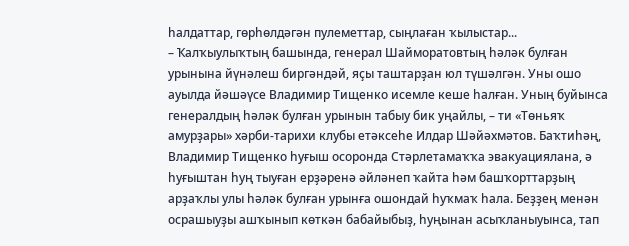һалдаттар, гөрһөлдәгән пулеметтар, сыңлаған ҡылыстар...
– Ҡалҡыулыҡтың башында, генерал Шайморатовтың һәләк булған урынына йүнәлеш биргәндәй, яҫы таштарҙан юл түшәлгән. Уны ошо ауылда йәшәүсе Владимир Тищенко исемле кеше һалған. Уның буйынса генералдың һәләк булған урынын табыу бик уңайлы, – ти «Төньяҡ амурҙары» хәрби-тарихи клубы етәксеһе Илдар Шәйәхмәтов. Баҡтиһәң, Владимир Тищенко һуғыш осоронда Стәрлетамаҡҡа эвакуациялана, ә һуғыштан һуң тыуған ерҙәренә әйләнеп ҡайта һәм башҡорттарҙың арҙаҡлы улы һәләк булған урынға ошондай һуҡмаҡ һала. Беҙҙең менән осрашыуҙы ашҡынып көткән бабайыбыҙ, һуңынан асыҡланыуынса, тап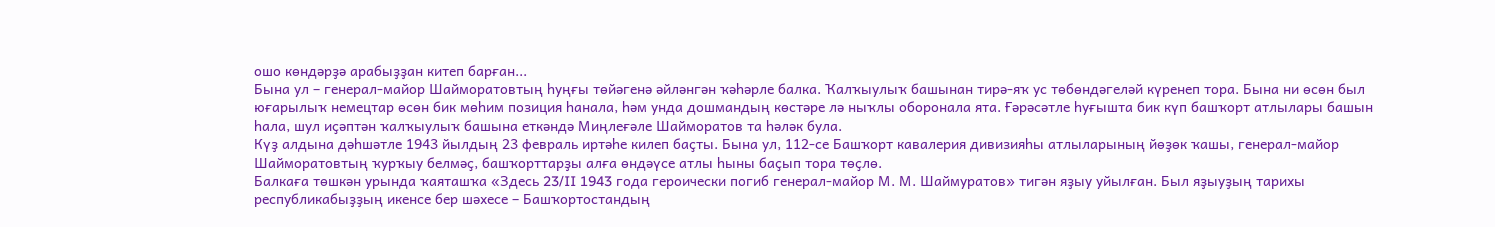ошо көндәрҙә арабыҙҙан китеп барған...
Бына ул – генерал-майор Шайморатовтың һуңғы төйәгенә әйләнгән ҡәһәрле балка. Ҡалҡыулыҡ башынан тирә-яҡ ус төбөндәгеләй күренеп тора. Бына ни өсөн был юғарылыҡ немецтар өсөн бик мөһим позиция һанала, һәм унда дошмандың көстәре лә ныҡлы оборонала ята. Ғәрәсәтле һуғышта бик күп башҡорт атлылары башын һала, шул иҫәптән ҡалҡыулыҡ башына еткәндә Миңлеғәле Шайморатов та һәләк була.
Күҙ алдына дәһшәтле 1943 йылдың 23 февраль иртәһе килеп баҫты. Бына ул, 112-се Башҡорт кавалерия дивизияһы атлыларының йөҙөк ҡашы, генерал-майор Шайморатовтың ҡурҡыу белмәҫ, башҡорттарҙы алға өндәүсе атлы һыны баҫып тора төҫлө.
Балкаға төшкән урында ҡаяташҡа «Здесь 23/II 1943 года героически погиб генерал-майор М. М. Шаймуратов» тигән яҙыу уйылған. Был яҙыуҙың тарихы республикабыҙҙың икенсе бер шәхесе – Башҡортостандың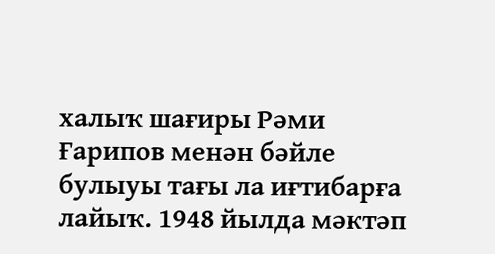халыҡ шағиры Рәми Ғарипов менән бәйле булыуы тағы ла иғтибарға лайыҡ. 1948 йылда мәктәп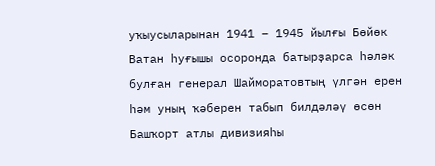уҡыусыларынан 1941 – 1945 йылғы Бөйөк Ватан һуғышы осоронда батырҙарса һәләк булған генерал Шайморатовтың үлгән ерен һәм уның ҡәберен табып билдәләү өсөн Башҡорт атлы дивизияһы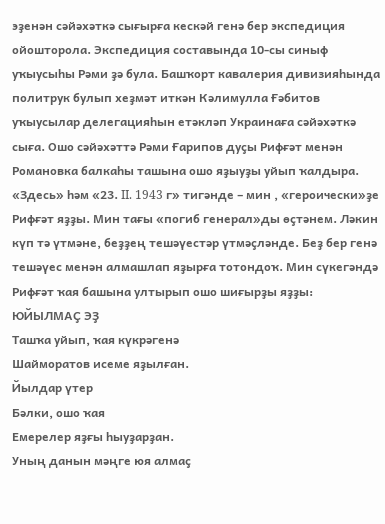эҙенән сәйәхәткә сығырға кескәй генә бер экспедиция ойошторола. Экспедиция составында 10-сы синыф уҡыусыһы Рәми ҙә була. Башҡорт кавалерия дивизияһында политрук булып хеҙмәт иткән Кәлимулла Ғәбитов уҡыусылар делегацияһын етәкләп Украинаға сәйәхәткә сыға. Ошо сәйәхәттә Рәми Ғарипов дуҫы Рифғәт менән Романовка балкаһы ташына ошо яҙыуҙы уйып ҡалдыра.
«Здесь» һәм «23. II. 1943 г» тигәнде – мин , «героически»ҙе Рифғәт яҙҙы. Мин тағы «погиб генерал»ды өҫтәнем. Ләкин күп тә үтмәне, беҙҙең тешәүестәр үтмәҫләнде. Беҙ бер генә тешәүес менән алмашлап яҙырға тотондоҡ. Мин сүкегәндә Рифғәт ҡая башына ултырып ошо шиғырҙы яҙҙы:
ЮЙЫЛМАҪ ЭҘ
Ташҡа уйып, ҡая күкрәгенә
Шайморатов исеме яҙылған.
Йылдар үтер
Бәлки, ошо ҡая
Емерелер яҙғы һыуҙарҙан.
Уның данын мәңге юя алмаҫ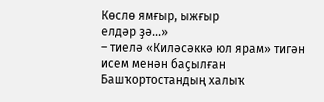Көслө ямғыр, ыжғыр
елдәр ҙә...»
– тиелә «Киләсәккә юл ярам» тигән исем менән баҫылған Башҡортостандың халыҡ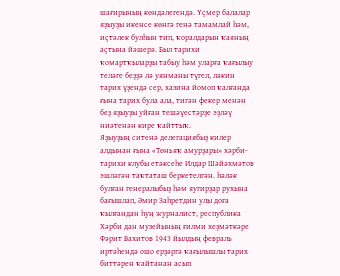шағирының көндәлегендә. Үҫмер балалар яҙыуҙы икенсе көнгә генә тамамлай һәм, иҫтәлек булһын тип, ҡоралдарын ҡаяның аҫтына йәшерә. Был тарихи ҡомартҡыларҙы табыу һәм уларға ҡағылыу теләге беҙҙә лә уянманы түгел, ләкин тарих үҙендә сер, хазина йомоп ҡалғанда ғына тарих була ала, тигән фекер менән беҙ яҙыуҙы уйған тешәүестәрҙе эҙләү ниәтенән кире ҡайттыҡ.
Яҙыуҙың ситенә делегациябыҙ килер алдынан ғына «Төньяҡ амурҙары» хәрби-тарихи клубы етәксеһе Илдар Шәйәхмәтов эшләгән таҡтаташ беркетелгән. һәләк булған генералыбыҙ һәм яугирҙар рухына бағышлап, Әмир Заһретдин улы доға ҡылғандан һуң журналист, республика Хәрби дан музейының ғилми хеҙмәткәре Фәрит Вахитов 1943 йылдың февраль иртәһендә ошо ерҙәргә ҡағылышлы тарих биттәрен ҡайтанан асып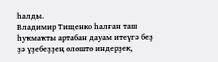һалды.
Владимир Тищенко һалған таш һуҡмаҡты артабан дауам итеүгә беҙ ҙә үҙебеҙҙең өлөштө индерҙек,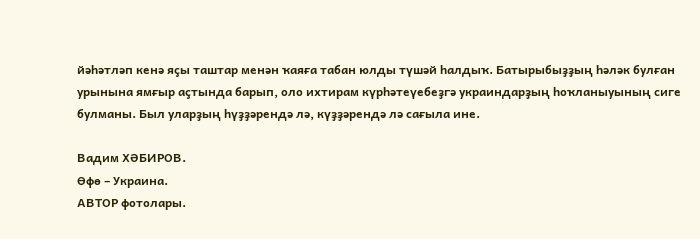йәһәтләп кенә яҫы таштар менән ҡаяға табан юлды түшәй һалдыҡ. Батырыбыҙҙың һәләк булған урынына ямғыр аҫтында барып, оло ихтирам күрһәтеүебеҙгә украиндарҙың һоҡланыуының сиге булманы. Был уларҙың һүҙҙәрендә лә, күҙҙәрендә лә сағыла ине.

Вадим ХӘБИРОВ.
Өфө – Украина.
АВТОР фотолары.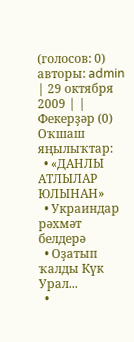(голосов: 0)
авторы: admin | 29 октября 2009 | | Фекерҙәр (0)
Оҡшаш яңылыҡтар:
  • «ДАНЛЫ АТЛЫЛАР ЮЛЫНАН»
  • Украиндар рәхмәт белдерә
  • Оҙатып ҡалды Күк Урал...
  •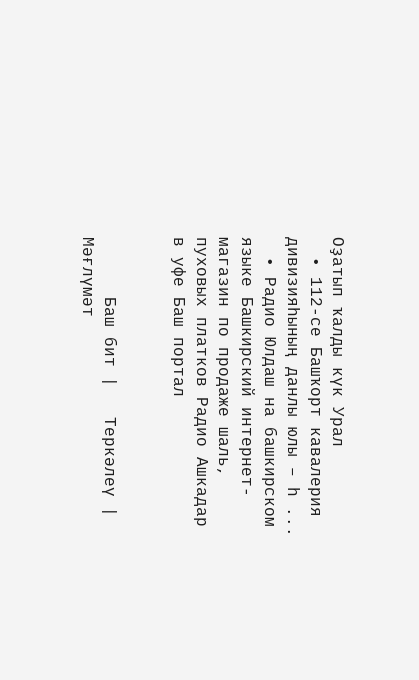Оҙатып ҡалды күк Урал
  • 112-се Башҡорт кавалерия дивизияһының данлы юлы – һ ...
  • Радио Юлдаш на башкирском языке Башкирский интернет-магазин по продаже шаль, пуховых платков Радио Ашкадар в уфе Баш портал


      Баш бит |   Теркәлеү |   Мәғлүмәт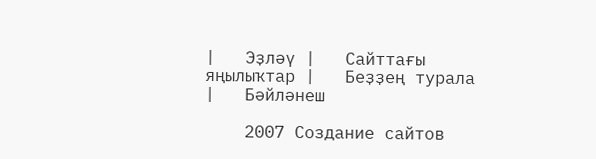|   Эҙләү |   Сайттағы яңылыҡтар |   Беҙҙең турала |   Бәйләнеш

    2007 Создание сайтов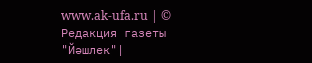www.ak-ufa.ru | © Редакция газеты "Йәшлек"|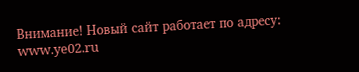Внимание! Новый сайт работает по адресу: www.ye02.ru